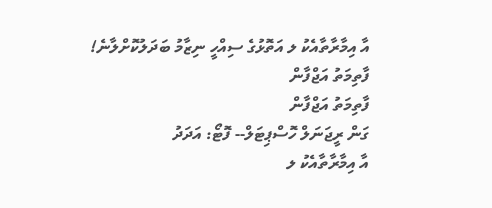އާ އިމާރާތާއެކު ލ އަތޮޅުގެ ސިއްހީ ނިޒާމު ބަދަލުކޮށްލާނެ!
ފާތިމަތު އަޖްފާން
ފާތިމަތު އަޖްފާން
ގަން ރީޖަނަލް ހޮސްޕިޓަލް-- ފޮޓޯ: އަދަދު
އާ އިމާރާތާއެކު ލ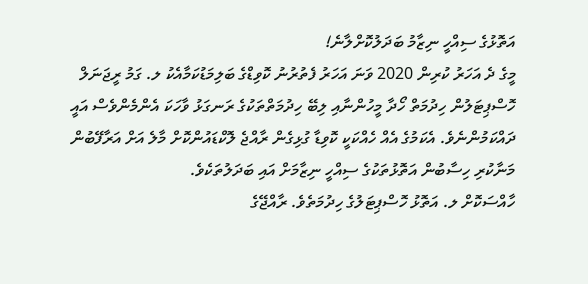އަތޮޅުގެ ސިއްހީ ނިޒާމު ބަދަލުކޮށްލާނެ!
މީގެ ދެ އަހަރު ކުރިން 2020 ވަނަ އަހަރު ފެތުރުނު ކޮވިޑްގެ ބަލިމަޑުކަމާއެކު ލ. ގަމު ރީޖަނަލް ހޮސްޕިޓަލުން ހިދުމަތް ހޯދާ މީހުންނާއި ލިބޭ ހިދުމަތްތަކުގެ ރަނގަޅު ވާހަކަ އެންމެންވެސް އައީ ދައްކަމުންނެވެ. އެކަމުގެ އެއް ހެއްކަކީ ކޮވިޑާ ގުޅިގެން ރާއްޖެ ލޮކްޑައުންކޮށް މާލެ އަށް އަރާފޭބުން މަނާކުރި ހިސާބުން އަތޮޅުތަކުގެ ސިއްހީ ނިޒާމަށް އައި ބަދަލުތަކެވެ.
ހާއްސަކޮށް ލ. އަތޮޅު ހޮސްޕިޓަލުގެ ހިދުމަތެވެ. ރާއްޖޭގެ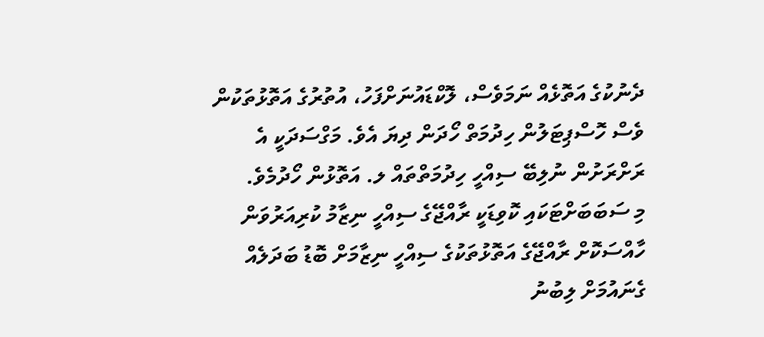ދެނުކުގެ އަތޮޅެއް ނަމަވެސް، ލޮކްޑައުނަށްފަހު، އުތުރުގެ އަތޮޅުތަކުން ވެސް ހޮސްޕިޓަލުން ހިދުމަތް ހޯދަން ދިޔަ އެވެ. މަގްސަދަކީ އެ ރަށްރަށުން ނުލިބޭ ސިއްހީ ހިދުމަތްތައް ލ. އަތޮޅުން ހޯދުމެވެ.
މި ސަބަބަށްޓަކައި ކޮވިޑަކީ ރާއްޖޭގެ ސިއްހީ ނިޒާމު ކުރިއަރުވަން ހާއްސަކޮށް ރާއްޖޭގެ އަތޮޅުތަކުގެ ސިއްހީ ނިޒާމަށް ބޮޑު ބަދަލެއް ގެނައުމަށް ލިބުނު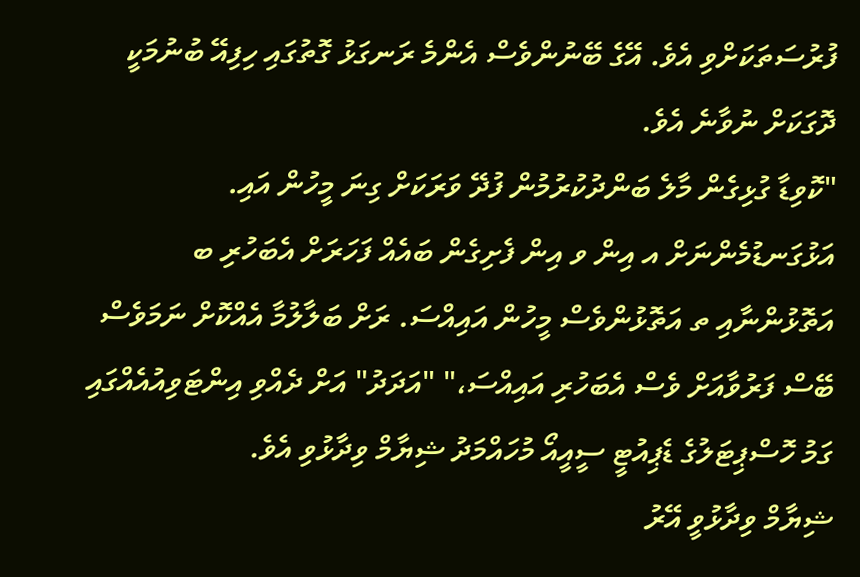ފުރުސަތަކަށްވި އެވެ. އޭގެ ބޭނުންވެސް އެންމެ ރަނގަޅު ގޮތުގައި ހިފިއޭ ބުނުމަކީ ދޮގަކަށް ނުވާނެ އެވެ.
"ކޮވިޑާ ގުޅިގެން މާލެ ބަންދުކުރުމުން ފުދޭ ވަރަކަށް ގިނަ މީހުން އައި. އަޅުގަނޑުމެންނަށް އ އިން ވ އިން ފެށިގެން ބައެއް ފަހަރަށް އެބަހުރި ބ އަތޮޅުންނާއި ތ އަތޮޅުންވެސް މީހުން އައިއްސަ. ރަށް ބަލާލުމާ އެއްކޮށް ނަމަވެސް ބޭސް ފަރުވާއަށް ވެސް އެބަހުރި އައިއްސަ،" "އަދަދު" އަށް ދެއްވި އިންޓަވިއުއެއްގައި ގަމު ހޮސްޕިޓަލުގެ ޑެޕިއުޓީ ސީއީއޯ މުހައްމަދު ޝިޔާމް ވިދާޅުވި އެވެ.
ޝިޔާމް ވިދާޅުވީ އޭރު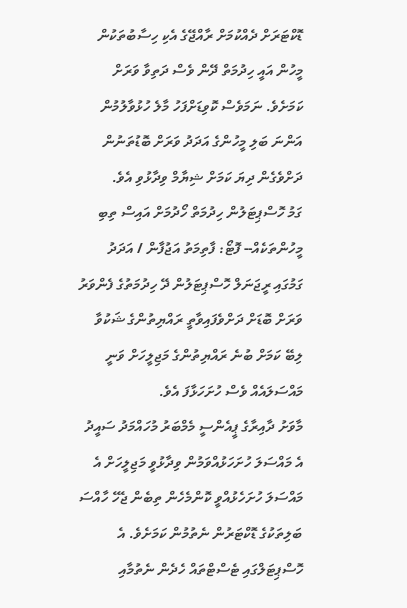ޑޮކްޓަރަށް ދެއްކުމަށް ރާއްޖޭގެ އެކި ހިސާބުތަކުން މީހުން އައީ ހިދުމަތް ދޭން ވެސް ދަތިވާ ވަރަށް ކަމަށެވެ. ނަމަވެސް ކޮވިޑަށްފަހު މާލެ ހުޅުވާލުމުން އަންނަ ބަލި މީހުންގެ އަދަދު ވަރަށް ބޮޑުތަނުން ދަށްވެގެން ދިޔަ ކަމަށް ޝިޔާމް ވިދާޅުވި އެވެ.
ގަމު ހޮސްޕިޓަލުން ހިދުމަތް ހޯދުމަށް އައިސް ތިބި މީހުންތަކެއް-- ފޮޓޯ: ފާތިމަތު އަޖުފާން / އަދަދު
ގަމުގައި ރީޖަނަލް ހޮސްޕިޓަލުން ދޭ ހިދުމަތުގެ ފެންވަރު ވަރަށް ބޮޑަށް ދަށްވެފައިވާތީ ރައްޔިތުންގެ ޝަކުވާ ލިބޭ ކަމަށް ބުނެ ރައްޔިތުންގެ މަޖިލީހަށް ވަނީ މައްސަލައެއް ވެސް ހުށަހަޅާފަ އެވެ.
މާވަށު ދާއިރާގެ ޕީއެންސީ މެމްބަރު މުހައްމަދު ސައީދު އެ މައްސަލަ ހުށަހަޅުއްވަމުން ވިދާޅުވީ މަޖިލީހަށް އެ މައްސަލަ ހުށަހެޅުއްވީ ކޮންމެހެން ތިބެން ޖެހޭ ހާއްސަ ބަލިތަކުގެ ޑޮކްޓަރުން ނެތުމުން ކަމަށެވެ. އެ ހޮސްޕިޓަލްގައި ޓެސްޓްތައް ހެދެން ނެތުމާއި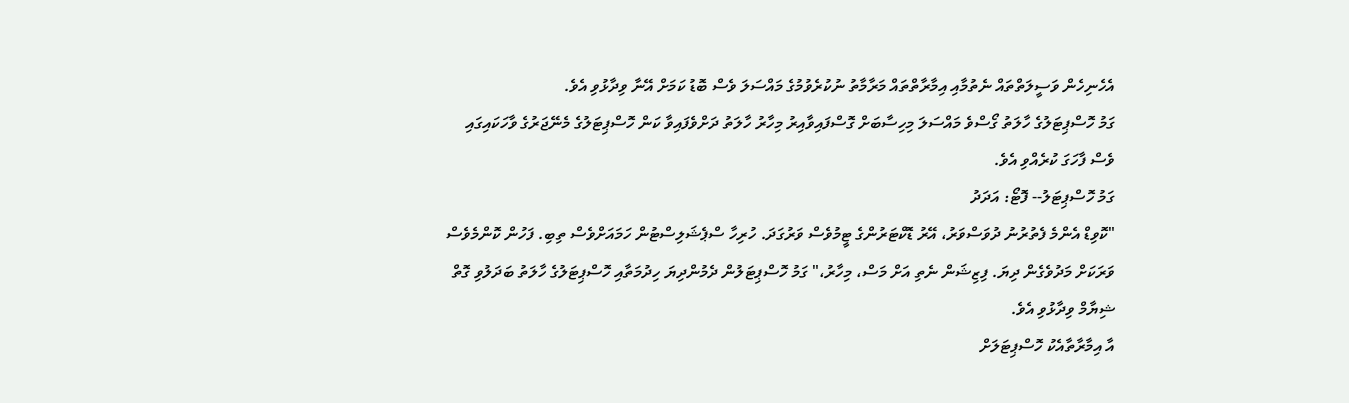އެހެނިހެން ވަސީލަތްތައް ނެތުމާއި އިމާރާތްތައް މަރާމާތު ނުކުރެވުމުގެ މައްސަލަ ވެސް ބޮޑު ކަމަށް އޭނާ ވިދާޅުވި އެވެ.
ގަމު ހޮސްޕިޓަލުގެ ހާލަތު ގޯސްވެ މައްސަލަ މިހިސާބަށް ގޮސްފައިވާއިރު މިހާރު ހާލަތު ދަށްވެފައިވާ ކަން ހޮސްޕިޓަލުގެ މެނޭޖަރުގެ ވާހަކައިގައި ވެސް ފާހަގަ ކުރެއްވި އެވެ.
ގަމު ހޮސްޕިޓަލު-- ފޮޓޯ: އަދަދު
"ކޮވިޑް އެންމެ ފެތުރުނު ދުވަސްވަރު، އޭރު ޑޮކްޓަރުންގެ ޓީމުވެސް ވަރުގަދަ. ހުރިހާ ސްޕެޝަލިސްޓުން ހަމައަށްވެސް ތިބި. ފަހުން ކޮންމެވެސް ވަރަކަށް މަދުވެގެން ދިޔަ. ފިޒިޝަން ނެތި އަށް މަސް، މިހާރު،" ގަމު ހޮސްޕިޓަލުން ދެމުންދިޔަ ހިދުމަތާއި ހޮސްޕިޓަލުގެ ހާލަތު ބަދަލުވި ގޮތް ޝިޔާމް ވިދާޅުވި އެވެ.
އާ އިމާރާތާއެކު ހޮސްޕިޓަލަށް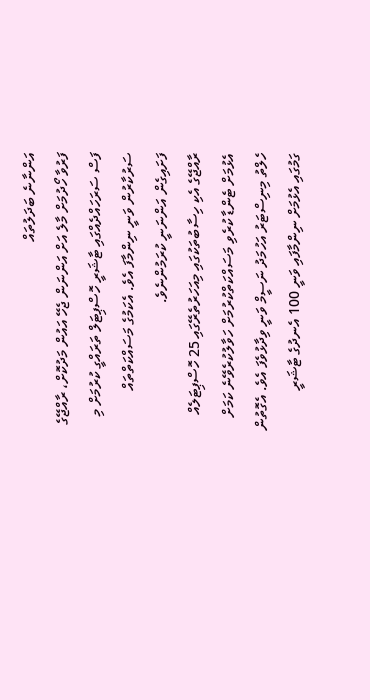އަންނާނެ ބަދަލުތައް
ފަރުވާ ހޯދުމަށް މާލެ އަށް އަންނަން ޖެހޭ އައުން މަދުކޮށް، ރާއްޖޭގެ ފަސް ސަރަހައްދެއްގައި ޓާޝަރީ ހޮސްޕިޓަލް ތަރައްގީ ކުރުމަށް މި ސަރުކާރުން ވަނީ ނިންމާފަ އެވެ. އެކަމުގެ މަސައްކަތްތައް ފަށައިގެން އަންނަނީ ކުރަމުންނެވެ.
ރާއްޖޭގެ އެކި ހިސާބުތަކުގައި މިއަހަރުތެރޭގައި 25 ހޮސްޕިޓަލެއް އެޅުމަށް ޓެންޑާ ކުރެވި މަސައްކަތްކުރުމަށް ހަވާލުކުރެވޭނެ ކަމަށް ހެލްތު މިނިސްޓަރު އަހުމަދު ނަސީމް ވަނީ ވިދާޅުވެފަ އެވެ. އެގޮތުން ގަމުގައި އެޅުމަށް ނިންމާފައި ވަނީ 100 އެނދުގެ ޓާޝަރީ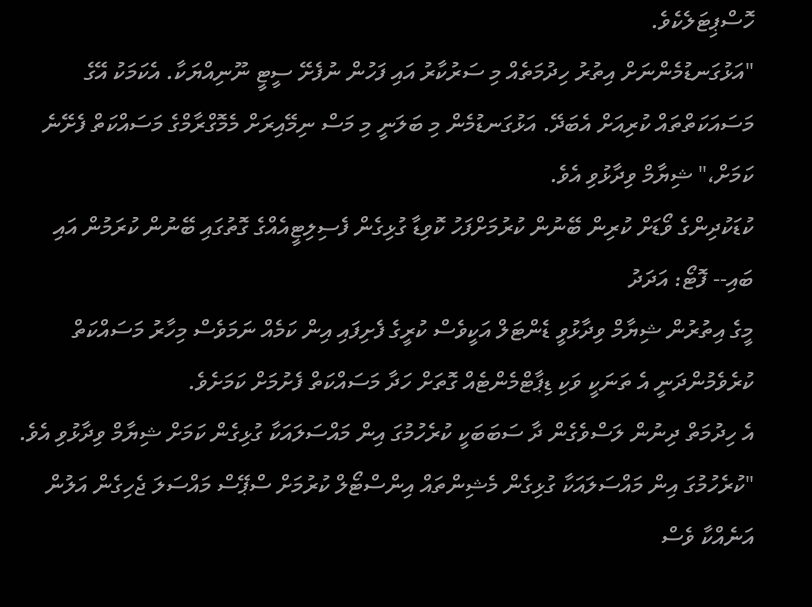ހޮސްޕިޓަލެކެވެ.
"އަޅުގަނޑުމެންނަށް އިތުރު ހިދުމަތެއް މި ސަރުކާރު އައި ފަހުން ނުފެށޭ ސީޓީ ނޫނިއްޔަކާ. އެކަމަކު އޭގެ މަސައަކަތްތައް ކުރިއަށް އެބަދޭ. އަޅުގަނޑުމެން މި ބަލަނީ މި މަސް ނިމޭއިރަށް މެމޮގްރާމްގެ މަސައްކަތް ފެށޭނެ ކަމަށް،" ޝިޔާމް ވިދާޅުވި އެވެ.
ކުޑަކުދިންގެ ވޯޑަށް ކުރިން ބޭނުން ކުރުމަށްފަހު ކޮވިޑާ ގުޅިގެން ފެސިލިޓީއެއްގެ ގޮތުގައި ބޭނުން ކުރަމުން އައި ބައި-- ފޮޓޯ: އަދަދު
މީގެ އިތުރުން ޝިޔާމް ވިދާޅުވީ ޑެންޓަލް އަކީވެސް ކުރީގެ ފެށިފައި އިން ކަމެއް ނަމަވެސް މިހާރު މަސައްކަތް ކުރެވެމުންދަނީ އެ ތަނަކީ ވަކި ޑިޕާޓްމެންޓެއް ގޮތަށް ހަދާ މަސައްކަތް ފެށުމަށް ކަމަށެވެ.
އެ ހިދުމަތް ދިނުން ލަސްވެގެން ދާ ސަބަބަކީ ކުރެހުމުގަ އިން މައްސަލައަކާ ގުޅިގެން ކަމަށް ޝިޔާމް ވިދާޅުވި އެވެ.
"ކުރެހުމުގަ އިން މައްސަލައަކާ ގުޅިގެން މެޝިންތައް އިންސްޓޯލް ކުރުމަށް ސްޕޭސް މައްސަލަ ޖެހިގެން އަލުން އަނެއްކާ ވެސް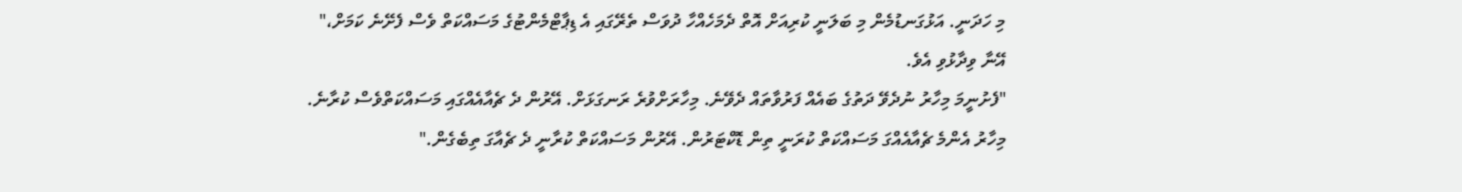މި ހަދަނީ. އަޅުގަނޑުމެން މި ބަލަނީ ކުރިއަށް އޮތް ދެމަހެއްހާ ދުވަސް ތެރޭގައި އެ ޑިޕާޓްމެންޓުގެ މަސައްކަތް ވެސް ފެށޭނެ ކަމަށް،" އޭނާ ވިދާޅުވި އެވެ.
"ފެށުނީމަ މިހާރު ނުދެވޭ ދަތުގެ ބައެއް ފަރުވާތައް ދެވޭނެ. މިހާރަށްވުރެ ރަނގަޅަށް. އޭރުން ދެ ޗެއާއެއްގައި މަސައްކަތްވެސް ކުރާނެ. މިހާރު އެންމެ ޗެއާއެއްގަ މަސައްކަތް ކުރަނީ ތިން ޑޮކްޓަރުން. އޭރުން މަސައްކަތް ކުރާނީ ދެ ޗެއާގަ ތިބެގެން."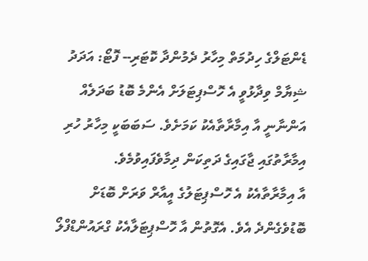ޑެންޓަލްގެ ހިދުމަތް މިހާރު ދެމުންދާ ކޮޓަރި-- ފޮޓޯ: އަދަދު
ޝިޔާމް ވިދާޅުވީ އެ ހޮސްޕިޓަލަށް އެންމެ ބޮޑު ބަދަލެއް އަންނާނީ އާ އިމާރާތާއެކު ކަމަށެވެ. ސަބަބަކީ މިހާރު ހުރި އިމާރާތުގައި ޖާގައިގެ ދަތިކަން ދިމާވެފައިވުމެވެ.
އާ އިމާރާތާއެކު އެ ހޮސްޕިޓަލުގެ އީއާރް ވަރަށް ބޮޑަށް ބޮޑުވެގެންދެ އެވެ. އެގޮތުން އާ ހޮސްޕިޓަލާއެކު ގްރައުންޑްފްލޯ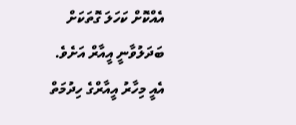އެއްކޮށް ކަހަލަ ގޮތަކަށް ބަދަލުވާނީ އީއާރް އަށެވެ. އެއީ މިހާރު އީއާރްގެ ހިދުމަތް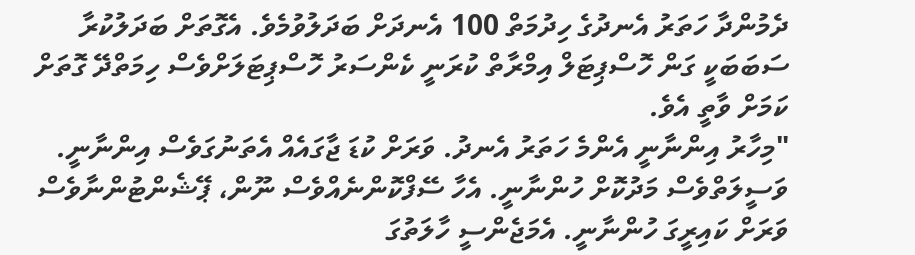ދެމުންދާ ހަތަރު އެނދުގެ ހިދުމަތް 100 އެނދަށް ބަދަލުވުމެވެ. އެގޮތަށް ބަދަލުކުރާ ސަބަބަކީ ގަން ހޮސްޕިޓަލް އިމްރާތް ކުރަނީ ކެންސަރު ހޮސްޕިޓަލަށްވެސް ހިމަތްދޭ ގޮތަށް ކަމަށް ވާތީ އެވެ.
"މިހާރު އިންނާނީ އެންމެ ހަތަރު އެނދު. ވަރަށް ކުޑަ ޖާގައެއް އެތަނުގަވެސް އިންނާނީ. ވަސީލަތްވެސް މަދުކޮށް ހުންނާނީ. އެހާ ސޭފްކޮންނެއްވެސް ނޫން، ޕޭޝެންޓުންނާވެސް ވަރަށް ކައިރީގަ ހުންނާނީ. އެމަޖެންސީ ހާލަތުގަ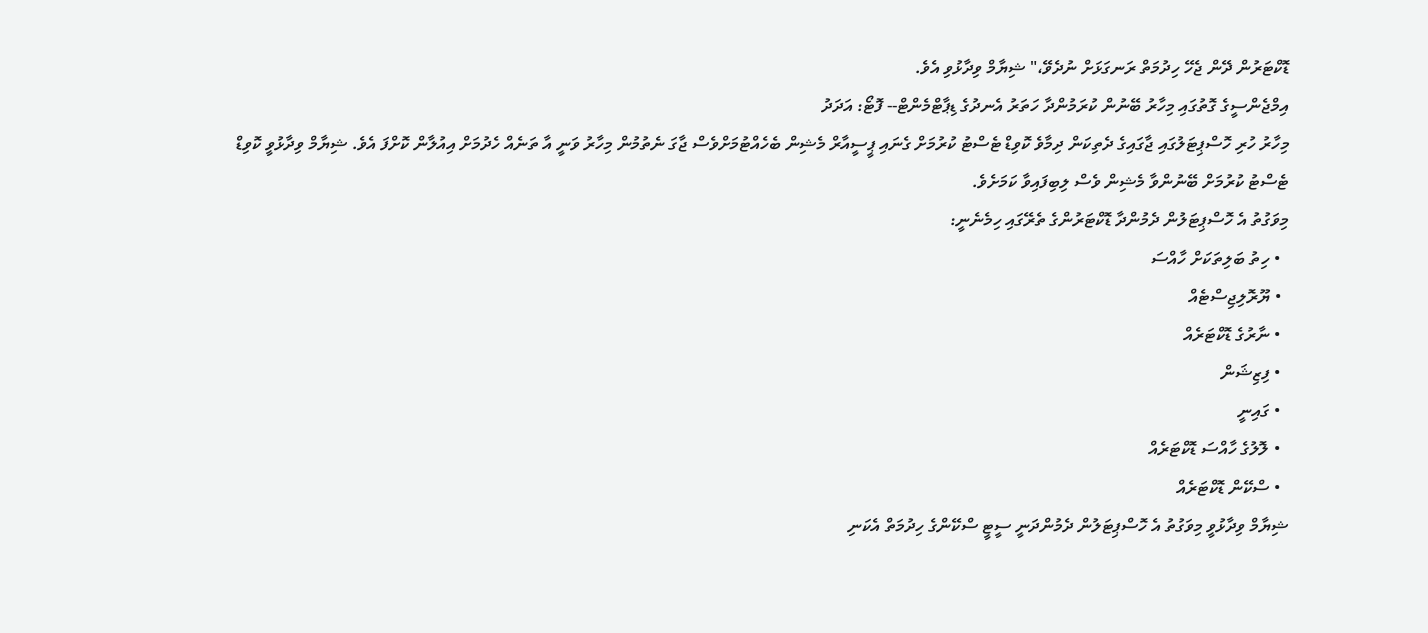ޑޮކްޓަރުން ދޭން ޖެހޭ ހިދުމަތް ރަނގަޅަށް ނުދެވޭ،" ޝިޔާމް ވިދާޅުވި އެވެ.
އިމްޖެންސީގެ ގޮތުގައި މިހާރު ބޭނުން ކުރަމުންދާ ހަތަރު އެނދުގެ ޑިޕާޓްމެންޓް-- ފޮޓޯ: އަދަދު
މިހާރު ހުރި ހޮސްޕިޓަލުގައި ޖާގައިގެ ދެތިކަން ދިމާވެ ކޮވިޑް ޓެސްޓު ކުރުމަށް ގެނައި ޕީސީއާރް މެޝިން ބެހެއްޓުމަށްވެސް ޖާގަ ނެތުމުން މިހާރު ވަނީ އާ ތަނެއް ހެދުމަށް އިއުލާން ކޮށްފަ އެވެ. ޝިޔާމް ވިދާޅުވީ ކޮވިޑް ޓެސްޓު ކުރުމަށް ބޭނުންވާ މެޝިން ވެސް ލިބިފައިވާ ކަމަށެވެ.
މިވަގުތު އެ ހޮސްޕިޓަލުން ދެމުންދާ ޑޮކްޓަރުންގެ ތެރޭގައި ހިމެނެނީ:
  • ހިތު ބަލިތަކަށް ހާއްސަ
  • ޔޫރޮލިޖިސްޓެއް
  • ނާރުގެ ޑޮކްޓަރެއް
  • ފިޒިޝަން
  • ގައިނީ
  • ލޮލުގެ ހާއްސަ ޑޮކްޓަރެއް
  • ސްކޭން ޑޮކްޓަރެއް
ޝިޔާމް ވިދާޅުވީ މިވަގުތު އެ ހޮސްޕިޓަލުން ދެމުންދަނީ ސީޓީ ސްކޭންގެ ހިދުމަތް އެކަނި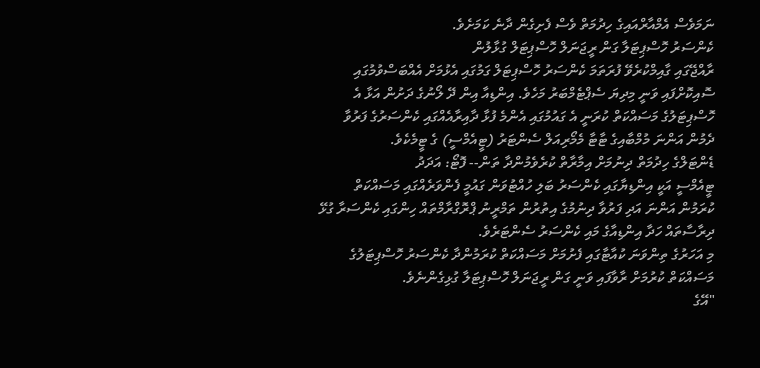ނަމަވެސް އެމްއާރްއައިގެ ހިދުމަތް ވެސް ފެށިގެން ދާނެ ކަމަށެވެ.
ކެންސަރު ހޮސްޕިޓަލާ ގަން ރީޖަނަލް ހޮސްޕިޓަލް ގުޅާލުން
ރާއްޖޭގައި ގާއިމްކުރެވޭ ފުރަތަމަ ކެންސަރު ހޮސްޕިޓަލް ގަމުގައި އެޅުމަށް އެއްބަސްވުމުގައި ސޮއިކޮށްފައި ވަނީ މިދިޔަ ސެޕްޓެމްބަރު މަހެވެ. އިންޑިއާ އިން ދޭ ލޯނުގެ ދަށުން އަޅާ އެ ހޮސްޕިޓަލުގެ މަސައްކަތް ކުރަނީ އެ ގައުމުގައި އެންމެ ފުޅާ ދާއިރާއެއްގައި ކެންސަރުގެ ފަރުވާ ދެމުން އަންނަ މުމްބާއިގެ ޓާޓާ މެމޯރިއަލް ސެންޓަރު (ޓީއެމްސީ) ގެ ޓީމެކެވެ.
ޑެންޓަލްގެ ހިދުމަތް ދިނުމަށް އިމާރާތް ކުރެވެމުންދާ ތަން-- ފޮޓޯ: އަދަދު
ޓީއެމްސީ އަކީ އިންޑިޔާގައި ކެންސަރު ބަލި ހުއްޓުވަން ގައުމީ ފެންވަރެއްގައި މަސައްކަތް ކުރަމުން އަންނަ އަދި ފަރުވާ ދިނުމުގެ އިތުރުން ތަމްރީނު ޕްރޮގްރާމްތައް ހިންގައި ކެންސަރާ ގުޅޭ ދިރާސާތައް ހަދާ އިންޑިއާގެ މައި ކެންސަރު ސެންޓަރެވެ.
މި އަހަރުގެ ތިންވަނަ ކުއާޓާގައި ފެށުމަށް މަސައްކަތް ކުރަމުންދާ ކެންސަރު ހޮސްޕިޓަލުގެ މަސައްކަތް ކުރުމަށް ރާވާފައި ވަނީ ގަން ރީޖަނަލް ހޮސްޕިޓަލާ ގުޅިގެންނެވެ.
"އޭގެ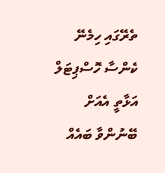ތެރޭގައި ހިމެނޭ ކެންސާ ހޮސްޕިޓަލް އަޅާތީ އެއަށް ބޭނުންވާ ބައެއް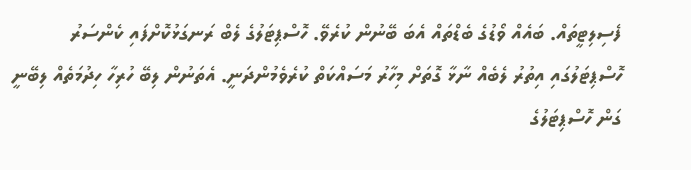ފެސިލިޓީތައް. ބައެއް ވޯޑުގެ ބެޑްތައް އެބަ ބޭނުން ކުރެވޭ. ހޮސްޕިޓަލުގެ ލެބް ރަނގަޅުކޮށްފައި ކެންސަރު ހޮސްޕިޓަލުގައި އިތުރު ލެބެއް ނާޅާ ގޮތަށް މިހާރު މަސައްކަތް ކުރެވެމުންދަނީ. އެތަނުން ލިބޭ ހުރިހާ ހިދުމަތެއް ލިބޭނީ ގަން ހޮސްޕިޓަލުގެ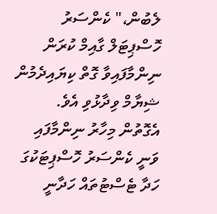ލެބުން،" ކެންސަރު ހޮސްޕިޓަލް ގާއިމް ކުރަން ނިންމާފައިވާ ގޮތް ކިޔައިދެމުން ޝިޔާމް ވިދާޅުވި އެވެ.
އެގޮތުން މިހާރު ނިންމާފައި ވަނީ ކެންސަރު ހޮސްޕިޓަކުގަ ހަދާ ޓެސްޓުތައް ހަދާނީ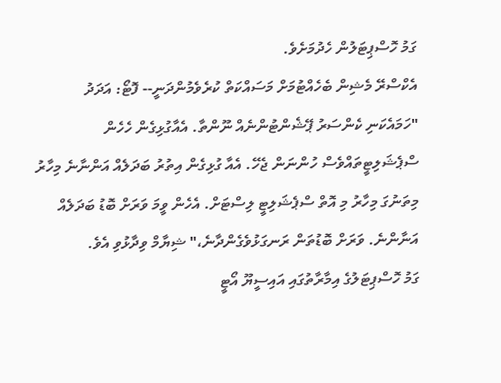ގަމު ހޮސްޕިޓަލުން ހެދުމަށެވެ.
އެކްސްރޭ މެޝިން ބެހެއްޓުމަށް މަސައްކަތް ކުރެވެމުންދަނީ-- ފޮޓޯ: އަދަދު
"ހަމައެކަނި ކެންސަރު ޕޭޝެންޓުންނެއް ނޫންތާ. އެއާގުޅިގެން ހެހެން ސްޕެޝަލިޓީތައްވެސް ހުންނަން ޖެހޭ. އެއާ ގުޅިގެން އިތުރު ބަދަލެއް އަންނާނެ މިހާރު މިތަނުގަ މިހާރު މި އޮތް ސްޕެޝަލިޓީ ލިސްޓަށް. އެހެން ވީމަ ވަރަށް ބޮޑު ބަދަލެއް އަނާންނެ. ވަރަށް ބޮޑުތަން ރަނގަޅުވެގެންދާނެ،" ޝިޔާމް ވިދާޅުވި އެވެ.
ގަމު ހޮސްޕިޓަލުގެ އިމާރާތުގައި އައިސީޔޫ އޯޓީ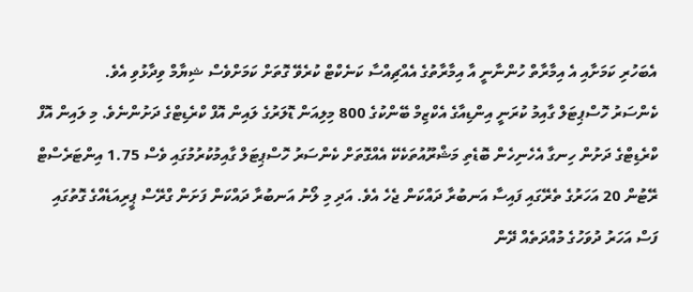އެބަހުރި ކަމަށާއި އެ އިމާރާތް ހުންނާނީ އާ އިމާރާތުގެ އެއްޗިއްސާ ކަނެކްޓް ކުރެވޭ ގޮތަށް ކަމަށްވެސް ޝިޔާމް ވިދާޅުވި އެވެ.
ކެންސަރު ހޮސްޕިޓަލް ގާއިމު ކުރަނީ އިންޑިއާގެ އެކްޒިމް ބޭންކުގެ 800 މިލިއަން ޑޮލަރުގެ ލައިން އޮފް ކްރެޑިޓްގެ ދަށުންނެވެ. މި ލައިން އޮފް ކްރެޑިޓްގެ ދަށުން ހިނގާ އެހެނިހެން ބޮޑެތި މަޝްރޫއުތަކެކޭ އެއްގޮތަށް ކެންސަރު ހޮސްޕިޓަލް ގާއިމުކުރުމުގައި ވެސް 1.75 އިންޓަރެސްޓް ރޭޓުން 20 އަހަރުގެ ތެރޭގައި ފައިސާ އަނބުރާ ދައްކަން ޖެހެ އެވެ. އަދި މި ލޯނު އަނބުރާ ދައްކަން ފަށަން ގްރޭސް ޕީރިއަޑެއްގެ ގޮތުގައި ފަސް އަހަރު ދުވަހުގެ މުއްދަތެއް ދޭން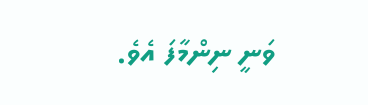ވަނީ ނިންމާފަ އެވެ.